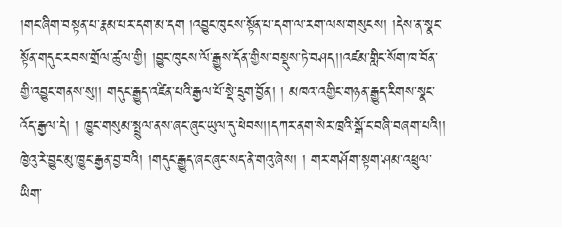།གང་ཞིག་བསྟན་པ་རྣམ་པར་དག་མ་དག །འབྱུང་ཁུངས་སྟོན་པ་དག་ལ་རག་ལས་གསུངས། །དེས་ན་སྣང་སྟོན་གདུང་རབས་གྲོལ་ཚུལ་གྱི། །བྱུང་ཁུངས་ལོ་རྒྱུས་དོན་གྱིས་བསྡུས་ཏེ་བཤད།།འཛམ་གླིང་སོག་ཁ་བོན་གྱི་འབྱུང་གནས་སུ།། གདུང་རྒྱུད་འཛིན་པའི་རྒྱལ་པོ་སྡེ་དྲུག་བྱོན། ། མཁའ་འགྱིང་གཉན་རྒྱུད་རིགས་སྣང་འོད་རྒྱལ་དེ། ། ཁྱུང་གསུམ་སྤྲུལ་ནས་ཞང་ཞུང་ཡུལ་དུ་ཕེབས།།དཀར་ནག་སེར་ཁྲའི་སྒོ་ང་བཞི་བཞག་པའི།། ཁྱེའུ་རེ་བྱུང་མུ་ཁྱུང་རྒྱན་བྱ་བའི། །གདུང་རྒྱུད་ཞང་ཞུང་སད་ནེ་གའུ་ཞེས། ། གར་གཤོག་སྟག་ཤམ་འཕྲུལ་ཡིག་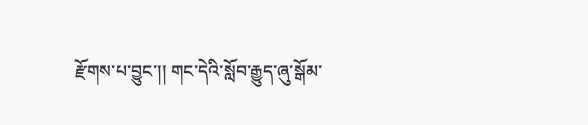རྫོགས་པ་བྱུང་།། གང་དེའི་སློབ་རྒྱུད་ཞུ་སྒོམ་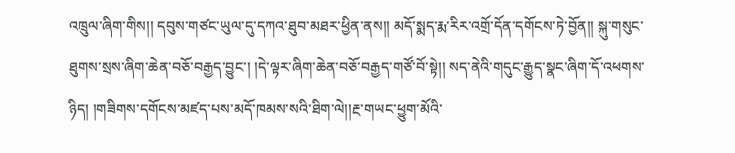འཁྲུལ་ཞིག་གིས།། དབུས་གཙང་ཡུལ་དུ་དཀའ་ཐུབ་མཐར་ཕྱིན་ནས།། མདོ་སྨད་རྨ་རིར་འགྲོ་དོན་དགོངས་ཏེ་བྱོན།། སྐུ་གསུང་ཐུགས་སྲས་ཞིག་ཆེན་བཅོ་བརྒྱད་བྱུང་། །དེ་ལྟར་ཞིག་ཆེན་བཅོ་བརྒྱད་གཙོ་བོ་སྟེ།། སད་ནེའི་གདུང་རྒྱུད་སྣང་ཞིག་དོ་འཕགས་ཉིད། །གཟིགས་དགོངས་མཛད་པས་མདོ་ཁམས་སའི་ཐིག་ལེ།།རྔ་གཡང་ཕྱུག་མོའི་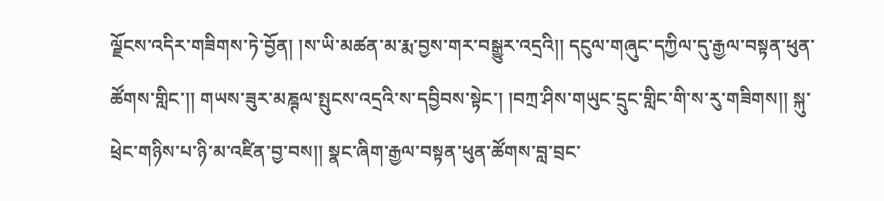ལྗོངས་འདིར་གཟིགས་ཏེ་བྱོན། །ས་ཡི་མཚན་མ་རྨ་བྱས་གར་བསྒྱུར་འདྲའི།། དངུལ་གཞུང་དཀྱིལ་དུ་རྒྱལ་བསྟན་ཕུན་ཚོགས་གླིང་།། གཡས་ཟུར་མཎྚལ་སྤུངས་འདྲའི་ས་དབྱིབས་སྟེང་། །བཀྲ་ཤིས་གཡུང་དྲུང་གླིང་གི་ས་རུ་གཟིགས།། སྐུ་ཕྲེང་གཉིས་པ་ཉི་མ་འཛིན་བྱ་བས།། སྣང་ཞིག་རྒྱལ་བསྟན་ཕུན་ཚོགས་བླ་བྲང་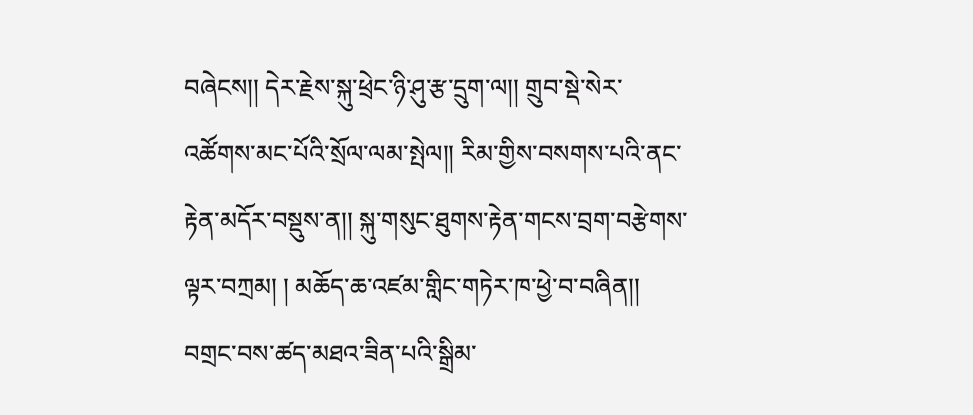བཞེངས།། དེར་རྗེས་སྐུ་ཕྲེང་ཉི་ཤུ་རྩ་དྲུག་ལ།། གྲུབ་སྡེ་སེར་འཚོགས་མང་པོའི་སྲོལ་ལམ་སྤེལ།། རིམ་གྱིས་བསགས་པའི་ནང་རྟེན་མདོར་བསྡུས་ན།། སྐུ་གསུང་ཐུགས་རྟེན་གངས་བྲག་བརྩེགས་ལྟར་བཀྲམ། ། མཆོད་ཆ་འཛམ་གླིང་གཏེར་ཁ་ཕྱེ་བ་བཞིན།། བགྲང་བས་ཚད་མཐའ་ཟིན་པའི་སྒྲིམ་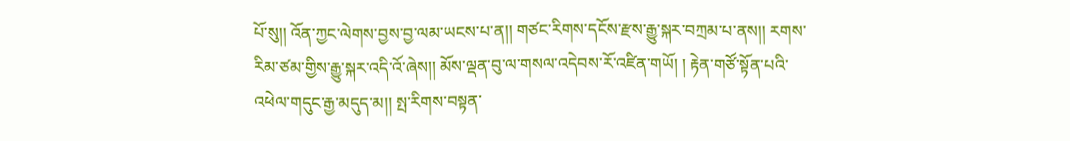པོ་སུ།། འོན་ཀྱང་ལེགས་བྱས་བྱ་ལམ་ཡངས་པ་ན།། གཙང་རིགས་དངོས་རྫས་རྒྱུ་སྐར་བཀྲམ་པ་ནས།། རགས་རིམ་ཙམ་གྱིས་རྒྱུ་སྐར་འདི་འོ་ཞེས།། མོས་ལྡན་བུ་ལ་གསལ་འདེབས་རོ་འཛིན་གཡོ། ། རྟེན་གཙོ་སྟོན་པའི་འཕེལ་གདུང་རྒྱ་མདུད་མ།། སྤ་རིགས་བསྟན་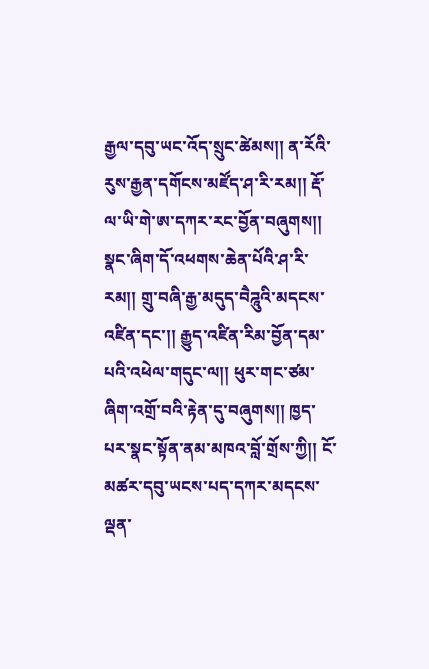རྒྱལ་དབུ་ཡང་འོད་སྲུང་ཚེམས།། ན་རོའི་རུས་རྒྱན་དགོངས་མཛོད་ཤ་རི་རམ།། རྡོ་ལ་ཡི་གེ་ཨ་དཀར་རང་བྱོན་བཞུགས།། སྣང་ཞིག་དོ་འཕགས་ཆེན་པོའི་ཤ་རི་རམ།། གྲུ་བཞི་རྒྱ་མདུད་བཻཌཱུའི་མདངས་འཛིན་དང་།། རྒྱུད་འཛིན་རིམ་བྱོན་དམ་པའི་འཕེལ་གདུང་ལ།། ཕུར་གང་ཙམ་ཞིག་འགྲོ་བའི་རྟེན་དུ་བཞུགས།། ཁྱད་པར་སྣང་སྟོན་ནམ་མཁའ་བློ་གྲོས་ཀྱི།། ངོ་མཚར་དབུ་ཡངས་པད་དཀར་མདངས་ལྡན་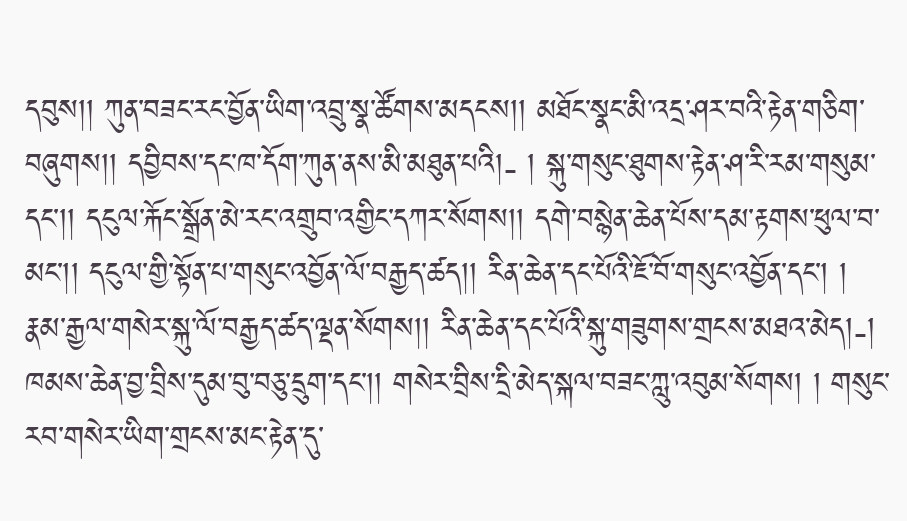དབུས།། ཀུན་བཟང་རང་བྱོན་ཡིག་འབྲུ་སྣ་ཚོགས་མདངས།། མཐོང་སྣང་མི་འདྲ་ཤར་བའི་རྟེན་གཅིག་བཞུགས།། དབྱིབས་དང་ཁ་དོག་ཀུན་ནས་མི་མཐུན་པའི།- ། སྐུ་གསུང་ཐུགས་རྟེན་ཤ་རི་རམ་གསུམ་དང་།། དངུལ་རྐོང་སྒྲོན་མེ་རང་འགྲུབ་འགྱིང་དཀར་སོགས།། དགེ་བསྙེན་ཆེན་པོས་དམ་རྟགས་ཕུལ་བ་མང་།། དངུལ་གྱི་སྟོན་པ་གསུང་འབྱོན་ལོ་བརྒྱད་ཚད།། རིན་ཆེན་དང་པོའི་ཇོ་བོ་གསུང་འབྱོན་དང་། ། རྣམ་རྒྱལ་གསེར་སྐུ་ལོ་བརྒྱད་ཚད་ལྡན་སོགས།། རིན་ཆེན་དང་པོའི་སྐུ་གཟུགས་གྲངས་མཐའ་མེད།-། ཁམས་ཆེན་བྱ་བྲིས་དུམ་བུ་བཅུ་དྲུག་དང་།། གསེར་བྲིས་དྲི་མེད་སྐལ་བཟང་ཀླུ་འབུམ་སོགས། ། གསུང་རབ་གསེར་ཡིག་གྲངས་མང་རྟེན་དུ་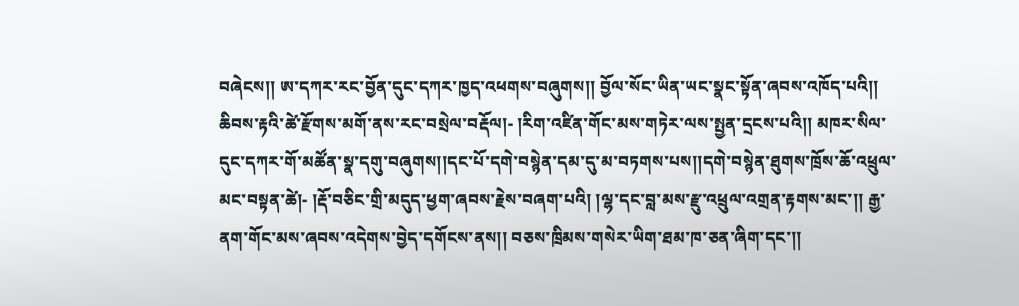བཞེངས།། ཨ་དཀར་རང་བྱོན་དུང་དཀར་ཁྱད་འཕགས་བཞུགས།། བྱོལ་སོང་ཡིན་ཡང་སྣང་སྟོན་ཞབས་འཁོད་པའི།། ཆིབས་རྟའི་ཚེ་རྫོགས་མགོ་ནས་རང་བསྲེལ་བརྡོལ།- །རིག་འཛིན་གོང་མས་གཏེར་ལས་སྤྱན་དྲངས་པའི།། མཁར་སིལ་དུང་དཀར་གོ་མཚོན་སྣ་དགུ་བཞུགས།།དང་པོ་དགེ་བསྙེན་དམ་དུ་མ་བཏགས་པས།།དགེ་བསྙེན་ཐུགས་ཁྲོས་ཆོ་འཕྲུལ་མང་བསྟན་ཚེ།- །རྡོ་བཅིང་གྲི་མདུད་ཕྱག་ཞབས་རྗེས་བཞག་པའི། །ལྷ་དང་བླ་མས་རྫུ་འཕྲུལ་འགྲན་རྟགས་མང་།། རྒྱ་ནག་གོང་མས་ཞབས་འདེགས་བྱེད་དགོངས་ནས།། བཅས་ཁྲིམས་གསེར་ཡིག་ཐམ་ཁ་ཅན་ཞིག་དང་།།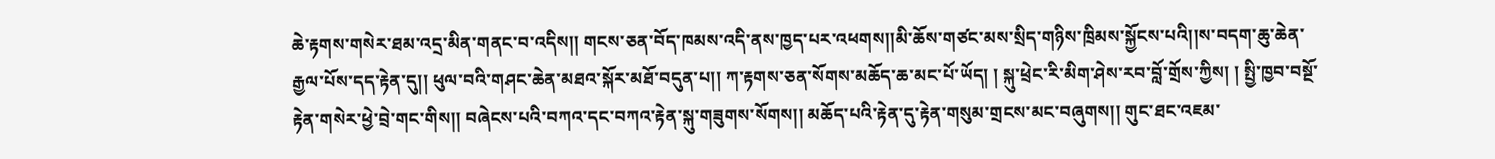ཆེ་རྟགས་གསེར་ཐམ་འདྲ་མིན་གནང་བ་འདིས།། གངས་ཅན་བོད་ཁམས་འདི་ནས་ཁྱད་པར་འཕགས།།མི་ཆོས་གཙང་མས་སྲིད་གཉིས་ཁྲིམས་སྐྱོངས་པའི།།ས་བདག་ཆུ་ཆེན་རྒྱལ་པོས་དད་རྟེན་དུ།། ཕུལ་བའི་གཤང་ཆེན་མཐའ་སྐོར་མཐོ་བདུན་པ།། ཀ་རྟགས་ཅན་སོགས་མཆོད་ཆ་མང་པོ་ཡོད། ། སྐུ་ཕྲེང་རི་མིག་ཤེས་རབ་བློ་གྲོས་ཀྱིས། ། སྤྱི་ཁྱབ་བསྔོ་རྟེན་གསེར་ཕྱེ་བྲེ་གང་གིས།། བཞེངས་པའི་བཀའ་དང་བཀའ་རྟེན་སྐུ་གཟུགས་སོགས།། མཆོད་པའི་རྟེན་དུ་རྟེན་གསུམ་གྲངས་མང་བཞུགས།། གུང་ཐང་འཇམ་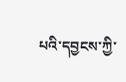པའི་དབྱངས་ཀྱི་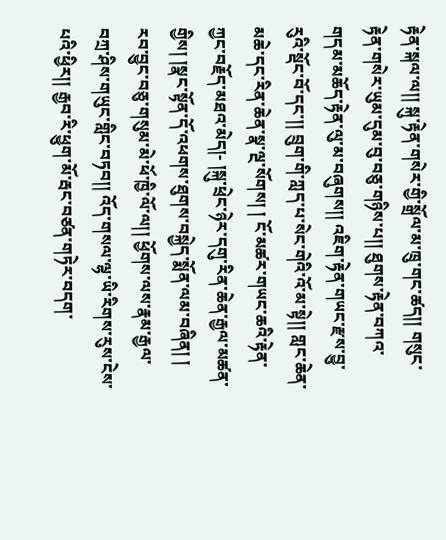རྟེན་སྐལ་ལ།། སྐུ་རྟེན་གསེར་གྱི་སྒྲོལ་མ་ཁྲུ་གང་ཚད།། གསུང་རྟེན་གསེར་ཡུམ་དུམ་བུ་བཅུ་གཉིས་པ།། ཐུགས་རྟེན་བཀའ་གདམ་མཆོད་རྟེན་ལུ་མ་བཞུགས།། འཇིག་རྟེན་གཡང་རྫས་བྱུ་རུའི་སྡོང་བོ་དང་།། བྲུག་གི་ཀླད་པ་སེང་གེའི་འོ་མ་སྟེ།། གླང་ཆེན་མཆེ་དང་རིན་ཆེན་སྣ་ལྔ་སོགས། ། ངོ་མཚར་གཡང་ཆའི་རྟེན་ཀྱང་བརྗོད་མཐའ་མེད།- །སྐུ་ཕྲེང་ཉེར་དགུ་རིན་ཆེན་རྒྱལ་མཚན་གྱིས། །སྣང་སྟོན་དོ་འཕགས་ཐུགས་བསྐྱེད་སྨོན་ལམ་བཞིན། ། རབ་བྱུང་བཅུ་གསུམ་མེ་ཕོ་ཁྱི་ལོ་ལ།། ཕྱོགས་ལས་རྣམ་རྒྱལ་བཀྲ་ཤིས་གཡུང་གླིང་བཏབ།། འོད་གསལ་ལྷ་ཡི་རིགས་རུས་ངེས་པའི་ཕྱིར།། རྒྱབ་རི་ཕྱུག་མོ་རྦང་བཙན་གཏེར་བདག་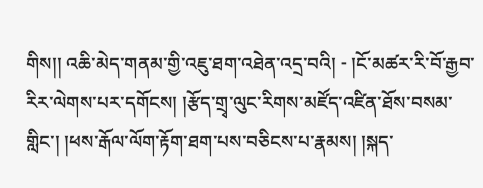གིས།། འཆི་མེད་གནམ་གྱི་འཇུ་ཐག་འཐེན་འདྲ་བའི། - །ངོ་མཚར་རི་བོ་རྒྱབ་རིར་ལེགས་པར་དགོངས། །རྩོད་གྲྭ་ལུང་རིགས་མཛོད་འཛིན་ཐོས་བསམ་གླིང་། །ཕས་རྒོལ་ལོག་རྟོག་ཐག་པས་བཅིངས་པ་རྣམས། །སྐད་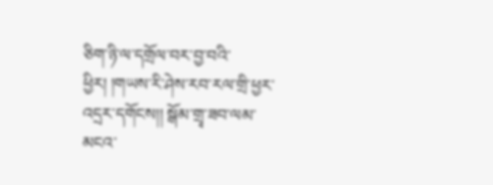ཅིག་ཉི་ལ་དགྲོལ་བར་བྱ་བའི་ཕྱིར། །གཡས་རི་ཤེས་རབ་རལ་གྲི་ཕྱར་འདྲར་དགོངས།། སྒོམ་གྲྭ་ཟབ་ལམ་མངའ་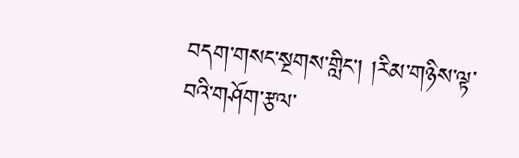བདག་གསང་སྔགས་གླིང་། །རིམ་གཉིས་ལྟ་བའི་གཤོག་རྩལ་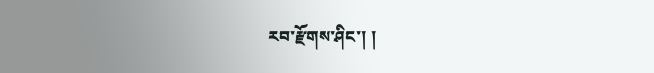རབ་རྫོགས་ཤིང་། །